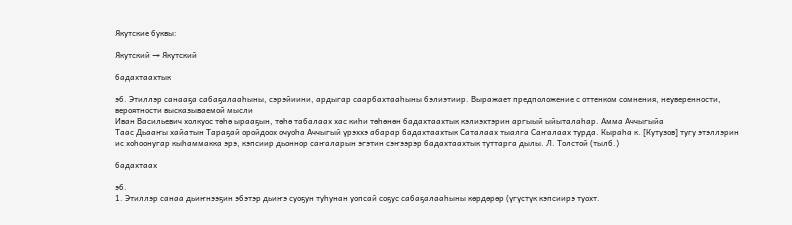Якутские буквы:

Якутский → Якутский

бадахтаахтык

эб. Этиллэр санааҕа сабаҕалааһыны, сэрэйиини, ардыгар саарбахтааһыны бэлиэтиир. Выражает предположение с оттенком сомнения, неуверенности, вероятности высказываемой мысли
Иван Васильевич холкуос төһө ырааҕын, төһө табалаах хас киһи төһөнөн бадахтаахтык кэлиэхтэрин аргыый ыйыталаһар. Амма Аччыгыйа
Таас Дьааҥы хайатын Тараҕай оройдоох очуоһа Аччыгый үрэххэ абарар бадахтаахтык Саталаах тыалга Саҥалаах турда. Кыраһа к. [Кутузов] тугу этэллэрин ис хоһоонугар кыһаммакка эрэ, кэпсиир дьоннор саҥаларын эгэтин сэҥээрэр бадахтаахтык туттарга дылы. Л. Толстой (тылб.)

бадахтаах

эб.
1. Этиллэр санаа дьиҥнээҕин эбэтэр дьиҥэ суоҕун туһунан уопсай соҕус сабаҕалааһыны көрдөрөр (үгүстүк кэпсиирэ туохт.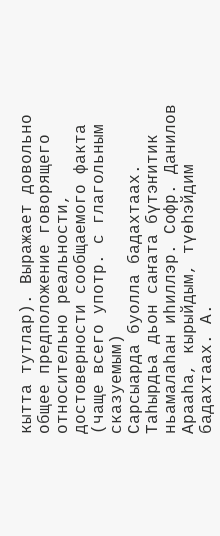кытта тутлар). Выражает довольно общее предположение говорящего относительно реальности, достоверности сообщаемого факта (чаще всего употр. с глагольным сказуемым)
Сарсыарда буолла бадахтаах. Таһырдьа дьон саҥата бүтэҥитик ньамалаһан иһиллэр. Софр. Данилов
Арааһа, кырыйдым, түөһэйдим бадахтаах. А.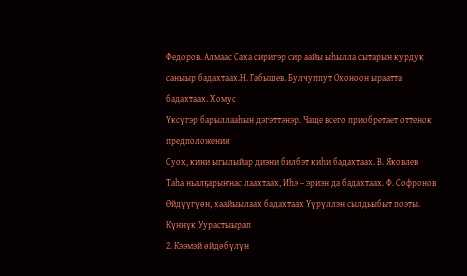Федоров. Алмаас Саха сиригэр сир аайы ыһылла сытарын курдук саныыр бадахтаах.Н. Габышев. Булчуппут Охоноон ыраатта бадахтаах. Хомус
Үксүгэр барыллааһын дэгэттэнэр. Чаще всего приобретает оттенок предположения
Суох, кини ыгылыйар диэни билбэт киһи бадахтаах. В. Яковлев
Таһа ньалҕарыҥнас лаахтаах, Иһэ – эриэн да бадахтаах. Ф. Софронов
Өйдүүгүөн, хаайыылаах бадахтаах Үүрүллэн сылдьыбыт поэты. Күннүк Уурастыырап
2. Кээмэй өйдөбүлүн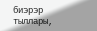биэрэр тыллары,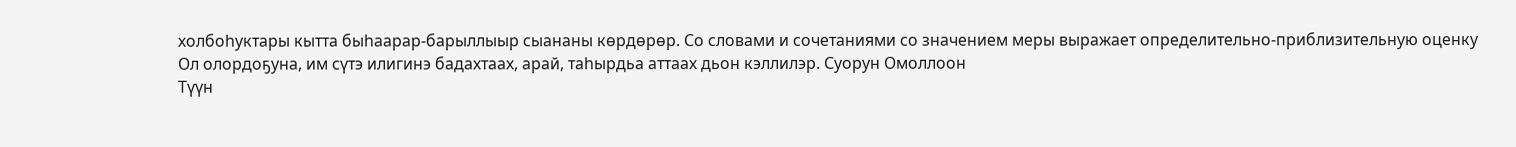холбоһуктары кытта быһаарар-барыллыыр сыананы көрдөрөр. Со словами и сочетаниями со значением меры выражает определительно-приблизительную оценку
Ол олордоҕуна, им сүтэ илигинэ бадахтаах, арай, таһырдьа аттаах дьон кэллилэр. Суорун Омоллоон
Түүн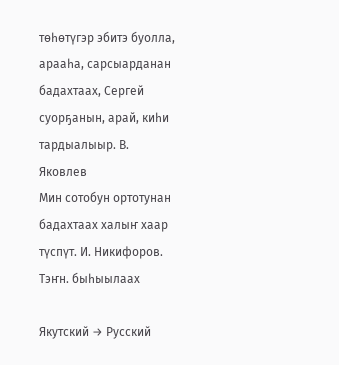төһөтүгэр эбитэ буолла, арааһа, сарсыарданан бадахтаах, Сергей суорҕанын, арай, киһи тардыалыыр. В. Яковлев
Мин сотобун ортотунан бадахтаах халыҥ хаар түспүт. И. Никифоров. Тэҥн. быһыылаах

Якутский → Русский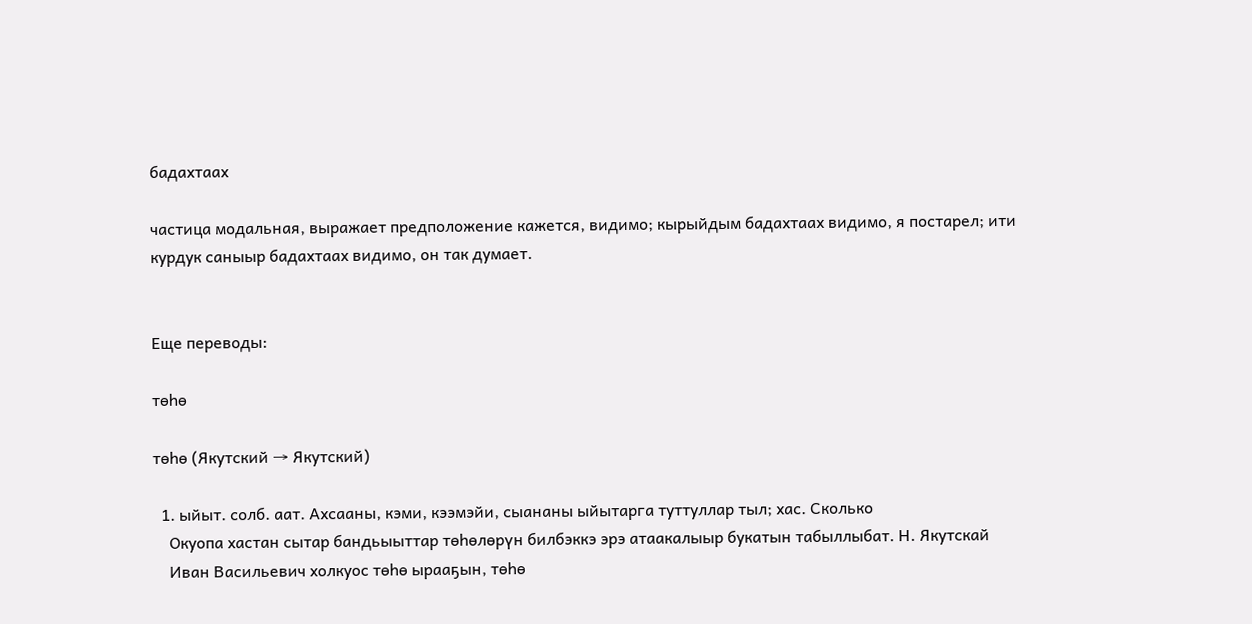бадахтаах

частица модальная, выражает предположение кажется, видимо; кырыйдым бадахтаах видимо, я постарел; ити курдук саныыр бадахтаах видимо, он так думает.


Еще переводы:

төһө

төһө (Якутский → Якутский)

  1. ыйыт. солб. аат. Ахсааны, кэми, кээмэйи, сыананы ыйытарга туттуллар тыл; хас. Сколько
    Окуопа хастан сытар бандьыыттар төһөлөрүн билбэккэ эрэ атаакалыыр букатын табыллыбат. Н. Якутскай
    Иван Васильевич холкуос төһө ырааҕын, төһө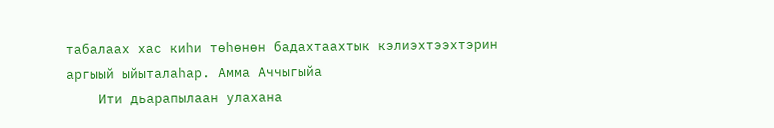табалаах хас киһи төһөнөн бадахтаахтык кэлиэхтээхтэрин аргыый ыйыталаһар. Амма Аччыгыйа
    Ити дьарапылаан улахана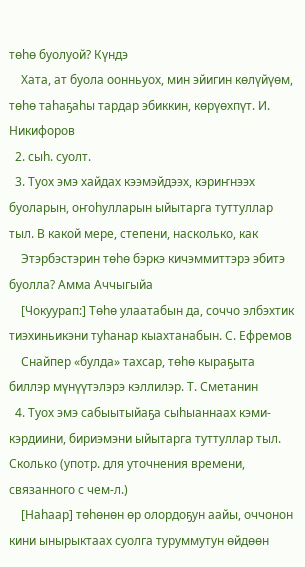төһө буолуой? Күндэ
    Хата, ат буола оонньуох, мин эйигин көлүйүөм, төһө таһаҕаһы тардар эбиккин, көрүөхпүт. И. Никифоров
  2. сыһ. суолт.
  3. Туох эмэ хайдах кээмэйдээх, кэриҥнээх буоларын, оҥоһулларын ыйытарга туттуллар тыл. В какой мере, степени, насколько, как
    Этэрбэстэрин төһө бэркэ кичэммиттэрэ эбитэ буолла? Амма Аччыгыйа
    [Чокуурап:] Төһө улаатабын да, соччо элбэхтик тиэхиньикэни туһанар кыахтанабын. С. Ефремов
    Снайпер «булда» тахсар, төһө кыраҕыта биллэр мүнүүтэлэрэ кэллилэр. Т. Сметанин
  4. Туох эмэ сабыытыйаҕа сыһыаннаах кэми-кэрдиини, бириэмэни ыйытарга туттуллар тыл. Сколько (употр. для уточнения времени, связанного с чем-л.)
    [Наһаар] төһөнөн өр олордоҕун аайы, оччонон кини ынырыктаах суолга туруммутун өйдөөн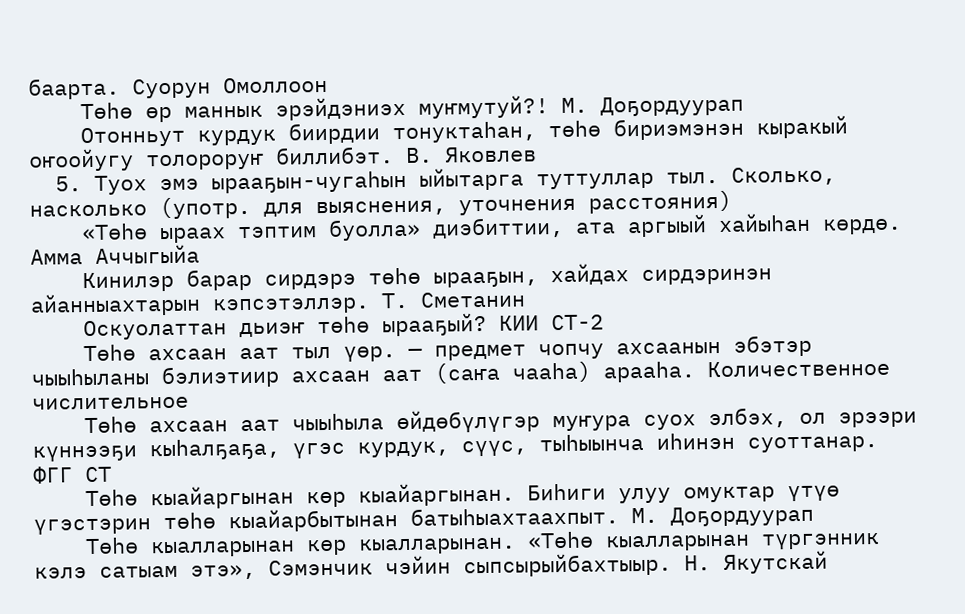баарта. Суорун Омоллоон
    Төһө өр маннык эрэйдэниэх муҥмутуй?! М. Доҕордуурап
    Отонньут курдук биирдии тонуктаһан, төһө бириэмэнэн кыракый оҥоойугу толороруҥ биллибэт. В. Яковлев
  5. Туох эмэ ырааҕын-чугаһын ыйытарга туттуллар тыл. Сколько, насколько (употр. для выяснения, уточнения расстояния)
    «Төһө ыраах тэптим буолла» диэбиттии, ата аргыый хайыһан көрдө. Амма Аччыгыйа
    Кинилэр барар сирдэрэ төһө ырааҕын, хайдах сирдэринэн айанныахтарын кэпсэтэллэр. Т. Сметанин
    Оскуолаттан дьиэҥ төһө ырааҕый? КИИ СТ-2
    Төһө ахсаан аат тыл үөр. — предмет чопчу ахсаанын эбэтэр чыыһыланы бэлиэтиир ахсаан аат (саҥа чааһа) арааһа. Количественное числительное
    Төһө ахсаан аат чыыһыла өйдөбүлүгэр муҥура суох элбэх, ол эрээри күннээҕи кыһалҕаҕа, үгэс курдук, сүүс, тыһыынча иһинэн суоттанар. ФГГ СТ
    Төһө кыайаргынан көр кыайаргынан. Биһиги улуу омуктар үтүө үгэстэрин төһө кыайарбытынан батыһыахтаахпыт. М. Доҕордуурап
    Төһө кыалларынан көр кыалларынан. «Төһө кыалларынан түргэнник кэлэ сатыам этэ», Сэмэнчик чэйин сыпсырыйбахтыыр. Н. Якутскай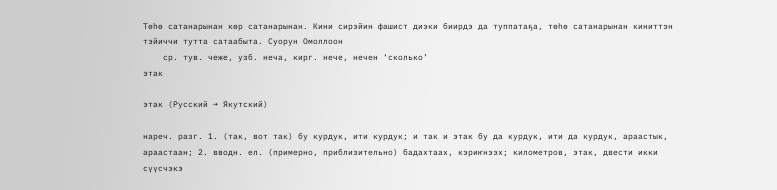Төһө сатанарынан көр сатанарынан. Кини сирэйин фашист диэки биирдэ да туппатаҕа, төһө сатанарынан киниттэн тэйиччи тутта сатаабыта. Суорун Омоллоон
    ср. тув. чеже, узб. неча, кирг. нече, нечен ‘сколько’
этак

этак (Русский → Якутский)

нареч. разг. 1. (так, вот так) бу курдук, ити курдук; и так и этак бу да курдук, ити да курдук, араастык, араастаан; 2. вводн. ел. (примерно, приблизительно) бадахтаах, кэриҥнээх; километров, этак, двести икки сүүсчэкэ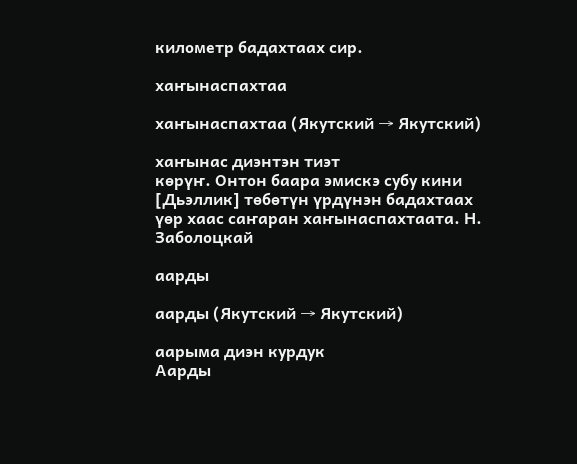километр бадахтаах сир.

хаҥынаспахтаа

хаҥынаспахтаа (Якутский → Якутский)

хаҥынас диэнтэн тиэт
көрүҥ. Онтон баара эмискэ субу кини [Дьэллик] төбөтүн үрдүнэн бадахтаах үөр хаас саҥаран хаҥынаспахтаата. Н. Заболоцкай

аарды

аарды (Якутский → Якутский)

аарыма диэн курдук
Аарды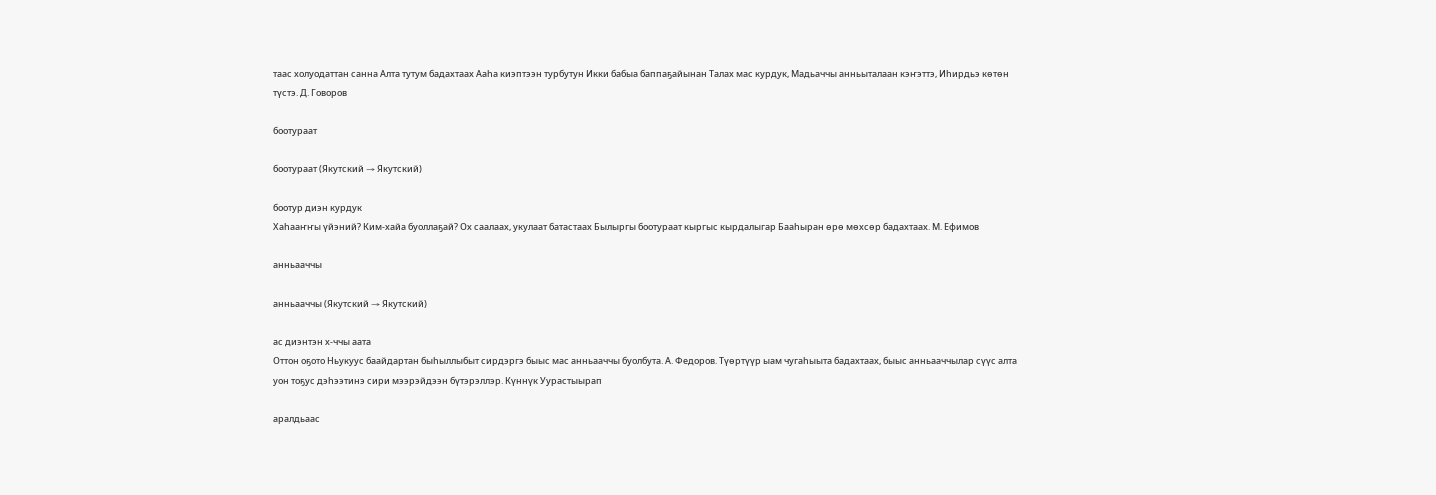таас холуодаттан санна Алта тутум бадахтаах Ааһа киэптээн турбутун Икки бабыа баппаҕайынан Талах мас курдук, Мадьаччы анньыталаан кэҥэттэ, Иһирдьэ көтөн түстэ. Д. Говоров

боотураат

боотураат (Якутский → Якутский)

боотур диэн курдук
Хаһааҥҥы үйэний? Ким-хайа буоллаҕай? Ох саалаах, укулаат батастаах Былыргы боотураат кыргыс кырдалыгар Бааһыран өрө мөхсөр бадахтаах. М. Ефимов

анньааччы

анньааччы (Якутский → Якутский)

ас диэнтэн х-ччы аата
Оттон оҕото Ньукуус баайдартан быһыллыбыт сирдэргэ быыс мас анньааччы буолбута. А. Федоров. Түөртүүр ыам чугаһыыта бадахтаах, быыс анньааччылар сүүс алта уон тоҕус дэһээтинэ сири мээрэйдээн бүтэрэллэр. Күннүк Уурастыырап

аралдьаас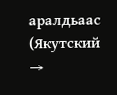аралдьаас (Якутский →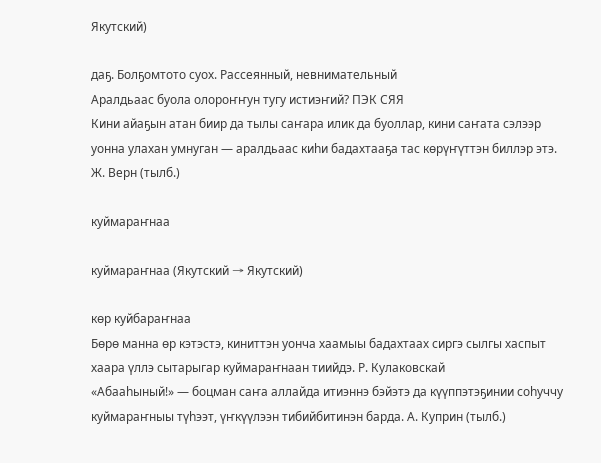Якутский)

даҕ. Болҕомтото суох. Рассеянный, невнимательный
Аралдьаас буола олороҥҥун тугу истиэҥий? ПЭК СЯЯ
Кини айаҕын атан биир да тылы саҥара илик да буоллар, кини саҥата сэлээр уонна улахан умнуган — аралдьаас киһи бадахтааҕа тас көрүҥүттэн биллэр этэ. Ж. Верн (тылб.)

куймараҥнаа

куймараҥнаа (Якутский → Якутский)

көр куйбараҥнаа
Бөрө манна өр кэтэстэ, киниттэн уонча хаамыы бадахтаах сиргэ сылгы хаспыт хаара үллэ сытарыгар куймараҥнаан тиийдэ. Р. Кулаковскай
«Абааһыный!» — боцман саҥа аллайда итиэннэ бэйэтэ да күүппэтэҕинии соһуччу куймараҥныы түһээт, үҥкүүлээн тибийбитинэн барда. А. Куприн (тылб.)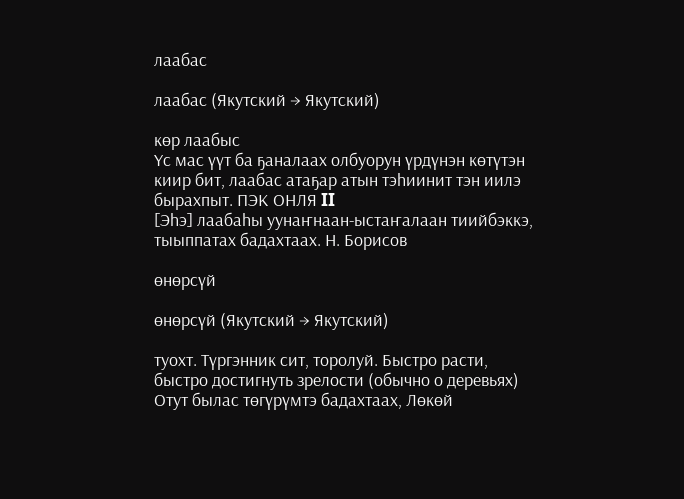лаабас

лаабас (Якутский → Якутский)

көр лаабыс
Үс мас үүт ба ҕаналаах олбуорун үрдүнэн көтүтэн киир бит, лаабас атаҕар атын тэһиинит тэн иилэ бырахпыт. ПЭК ОНЛЯ II
[Эһэ] лаабаһы уунаҥнаан-ыстаҥалаан тиийбэккэ, тыыппатах бадахтаах. Н. Борисов

өнөрсүй

өнөрсүй (Якутский → Якутский)

туохт. Түргэнник сит, торолуй. Быстро расти, быстро достигнуть зрелости (обычно о деревьях)
Отут былас төгүрүмтэ бадахтаах, Лөкөй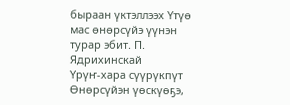быраан үктэллээх Үтүө мас өнөрсүйэ үүнэн турар эбит. П. Ядрихинскай
Үрүҥ-хара сүүрүкпүт Өнөрсүйэн үөскүөҕэ,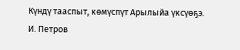Күндү тааспыт, көмүспүт Арылыйа үксүөҕэ. И. Петров